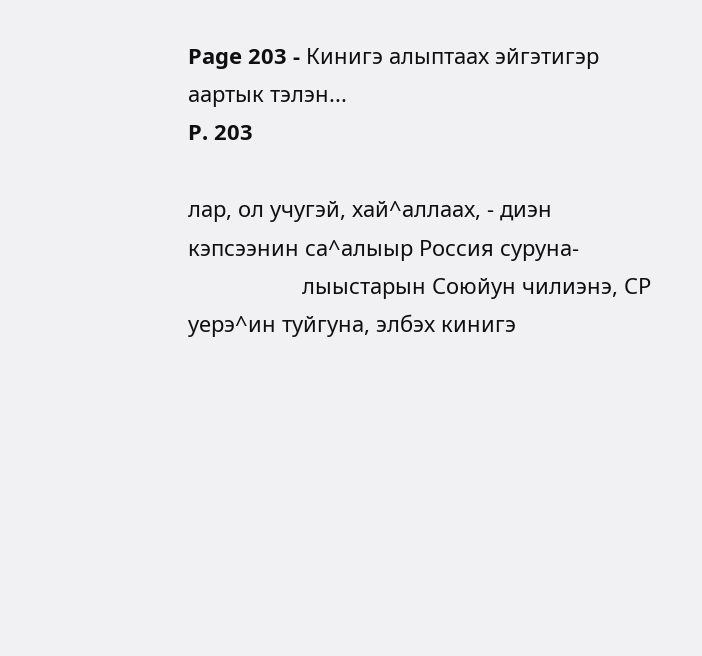Page 203 - Кинигэ алыптаах эйгэтигэр аартык тэлэн...
P. 203

лар, ол учугэй, хай^аллаах, - диэн кэпсээнин са^алыыр Россия суруна-
                   лыыстарын Союйун чилиэнэ, СР уерэ^ин туйгуна, элбэх кинигэ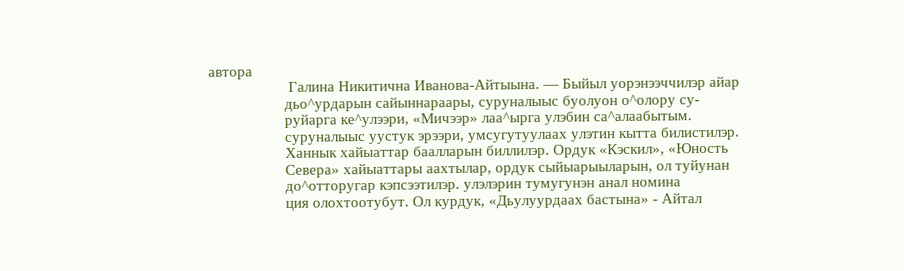автора
                    Галина Никитична Иванова-Айтыына. — Быйыл уорэнээччилэр айар
                   дьо^урдарын сайыннараары, суруналыыс буолуон о^олору су-
                   руйарга ке^улээри, «Мичээр» лаа^ырга улэбин са^алаабытым.
                   суруналыыс уустук эрээри, умсугутуулаах улэтин кытта билистилэр.
                   Ханнык хайыаттар баалларын биллилэр. Ордук «Кэскил», «Юность
                   Севера» хайыаттары аахтылар, ордук сыйыарыыларын, ол туйунан
                   до^отторугар кэпсээтилэр. улэлэрин тумугунэн анал номина
                   ция олохтоотубут. Ол курдук, «Дьулуурдаах бастына» - Айтал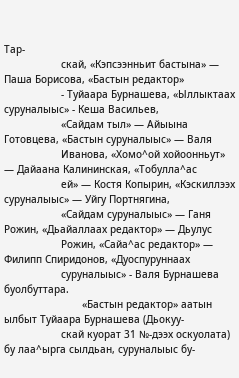Тар-
                   скай, «Кэпсээнньит бастына» — Паша Борисова, «Бастын редактор»
                   - Туйаара Бурнашева, «Ыллыктаах суруналыыс» - Кеша Васильев,
                   «Сайдам тыл» — Айыына Готовцева, «Бастын суруналыыс» — Валя
                   Иванова, «Хомо^ой хойоонньут» — Дайаана Калининская, «Тобулла^ас
                   ей» — Костя Копырин, «Кэскиллээх суруналыыс» — Уйгу Портнягина,
                   «Сайдам суруналыыс» — Ганя Рожин, «Дьайаллаах редактор» — Дьулус
                   Рожин, «Сайа^ас редактор» — Филипп Спиридонов, «Дуоспуруннаах
                   суруналыыс» - Валя Бурнашева буолбуттара.
                          «Бастын редактор» аатын ылбыт Туйаара Бурнашева (Дьокуу-
                   скай куорат 31 №-дээх оскуолата) бу лаа^ырга сылдьан, суруналыыс бу-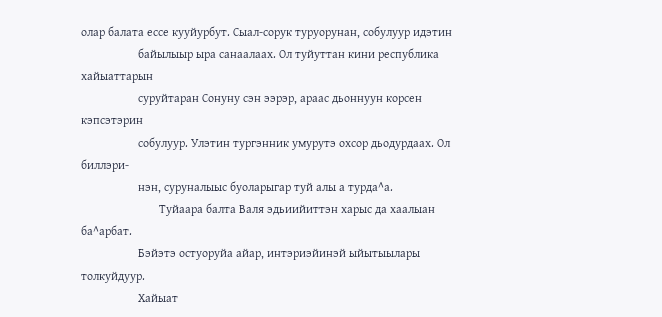олар балата ессе кууйурбут. Сыал-сорук туруорунан, собулуур идэтин
                   байылыыр ыра санаалаах. Ол туйуттан кини республика хайыаттарын
                   суруйтаран Сонуну сэн ээрэр, араас дьоннуун корсен кэпсэтэрин
                   собулуур. Улэтин тургэнник умурутэ охсор дьодурдаах. Ол биллэри-
                   нэн, суруналыыс буоларыгар туй алы а турда^а.
                          Туйаара балта Валя эдьиийиттэн харыс да хаалыан ба^арбат.
                   Бэйэтэ остуоруйа айар, интэриэйинэй ыйытыылары толкуйдуур.
                   Хайыат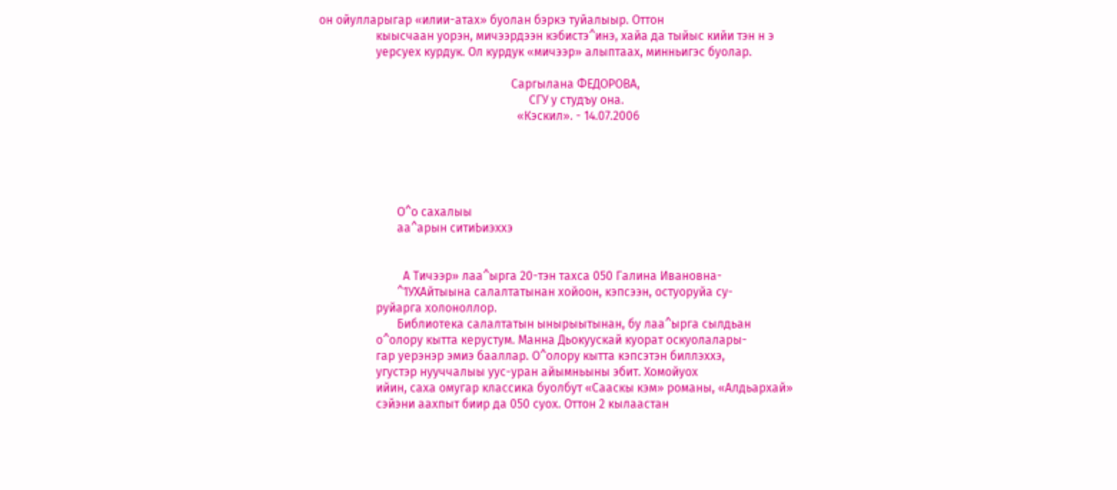он ойулларыгар «илии-атах» буолан бэркэ туйалыыр. Оттон
                   кыысчаан уорэн, мичээрдээн кэбистэ^инэ, хайа да тыйыс кийи тэн н э
                   уерсуех курдук. Ол курдук «мичээр» алыптаах, минньигэс буолар.

                                                                Саргылана ФЕДОРОВА,
                                                                      СГУ у студъу она.
                                                                  «Кэскил». - 14.07.2006





                          О^о сахалыы
                          аа^арын ситиЬиэххэ


                            А Тичээр» лаа^ырга 20-тэн тахса 050 Галина Ивановна-
                          ^1УХАйтыына салалтатынан хойоон, кэпсээн, остуоруйа су-
                   руйарга холоноллор.
                          Библиотека салалтатын ынырыытынан, бу лаа^ырга сылдьан
                   о^олору кытта керустум. Манна Дьокуускай куорат оскуолалары-
                   гар уерэнэр эмиэ бааллар. О^олору кытта кэпсэтэн биллэххэ,
                   угустэр нууччалыы уус-уран айымньыны эбит. Хомойуох
                   ийин, саха омугар классика буолбут «Сааскы кэм» романы, «Алдьархай»
                   сэйэни аахпыт биир да 050 суох. Оттон 2 кылаастан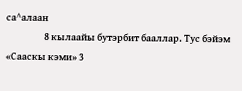са^алаан
                   8 кылаайы бутэрбит бааллар. Тус бэйэм «Сааскы кэми» 3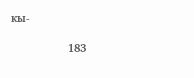кы-

                   183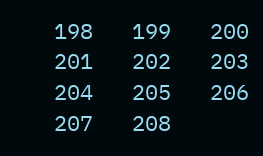198   199   200   201   202   203   204   205   206   207   208